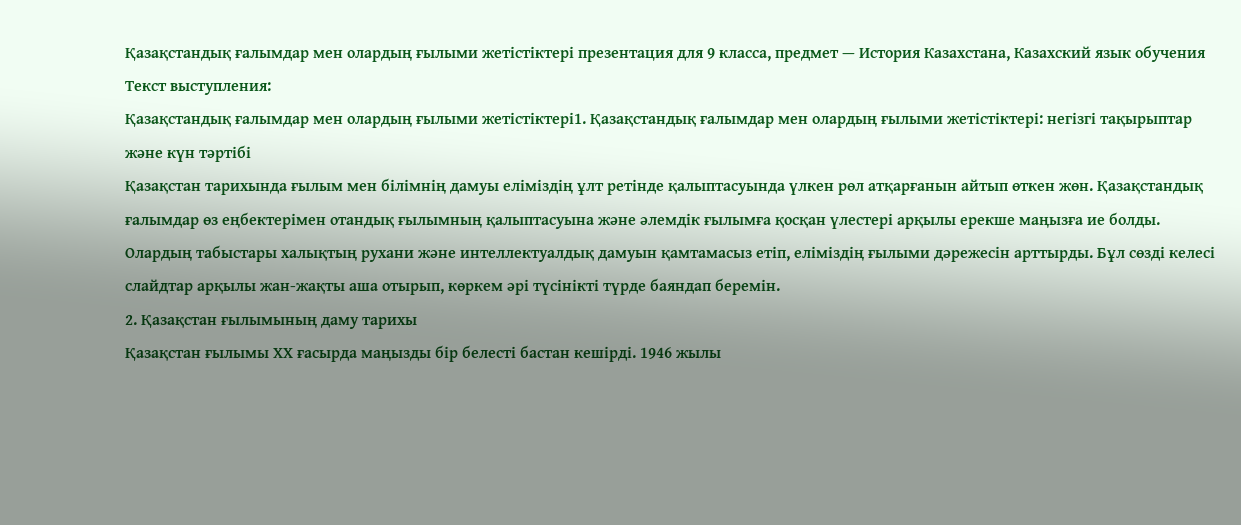Қазақстандық ғалымдар мен олардың ғылыми жетістіктері презентация для 9 класса, предмет — История Казахстана, Казахский язык обучения
Текст выступления:
Қазақстандық ғалымдар мен олардың ғылыми жетістіктері1. Қазақстандық ғалымдар мен олардың ғылыми жетістіктері: негізгі тақырыптар және күн тәртібі
Қазақстан тарихында ғылым мен білімнің дамуы еліміздің ұлт ретінде қалыптасуында үлкен рөл атқарғанын айтып өткен жөн. Қазақстандық ғалымдар өз еңбектерімен отандық ғылымның қалыптасуына және әлемдік ғылымға қосқан үлестері арқылы ерекше маңызға ие болды. Олардың табыстары халықтың рухани және интеллектуалдық дамуын қамтамасыз етіп, еліміздің ғылыми дәрежесін арттырды. Бұл сөзді келесі слайдтар арқылы жан-жақты аша отырып, көркем әрі түсінікті түрде баяндап беремін.
2. Қазақстан ғылымының даму тарихы
Қазақстан ғылымы ХХ ғасырда маңызды бір белесті бастан кешірді. 1946 жылы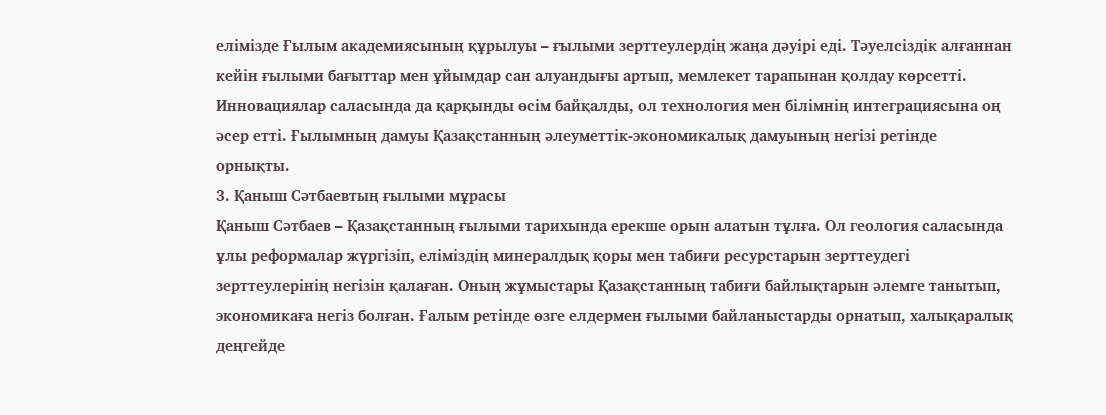елімізде Ғылым академиясының құрылуы – ғылыми зерттеулердің жаңа дәуірі еді. Тәуелсіздік алғаннан кейін ғылыми бағыттар мен ұйымдар сан алуандығы артып, мемлекет тарапынан қолдау көрсетті. Инновациялар саласында да қарқынды өсім байқалды, ол технология мен білімнің интеграциясына оң әсер етті. Ғылымның дамуы Қазақстанның әлеуметтік-экономикалық дамуының негізі ретінде орнықты.
3. Қаныш Сәтбаевтың ғылыми мұрасы
Қаныш Сәтбаев – Қазақстанның ғылыми тарихында ерекше орын алатын тұлға. Ол геология саласында ұлы реформалар жүргізіп, еліміздің минералдық қоры мен табиғи ресурстарын зерттеудегі зерттеулерінің негізін қалаған. Оның жұмыстары Қазақстанның табиғи байлықтарын әлемге танытып, экономикаға негіз болған. Ғалым ретінде өзге елдермен ғылыми байланыстарды орнатып, халықаралық деңгейде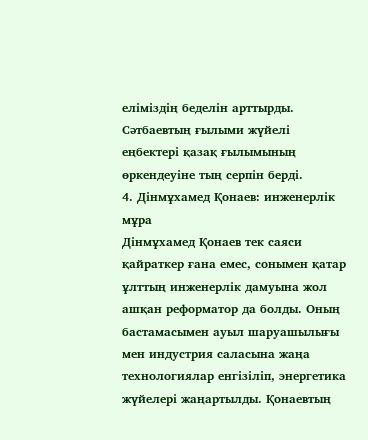еліміздің беделін арттырды. Сәтбаевтың ғылыми жүйелі еңбектері қазақ ғылымының өркендеуіне тың серпін берді.
4. Дінмұхамед Қонаев: инженерлік мұра
Дінмұхамед Қонаев тек саяси қайраткер ғана емес, сонымен қатар ұлттың инженерлік дамуына жол ашқан реформатор да болды. Оның бастамасымен ауыл шаруашылығы мен индустрия саласына жаңа технологиялар енгізіліп, энергетика жүйелері жаңартылды. Қонаевтың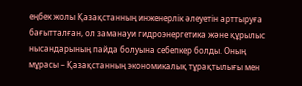еңбек жолы Қазақстанның инженерлік әлеуетін арттыруға бағытталған, ол заманауи гидроэнергетика және құрылыс нысандарының пайда болуына себепкер болды. Оның мұрасы – Қазақстанның экономикалық тұрақтылығы мен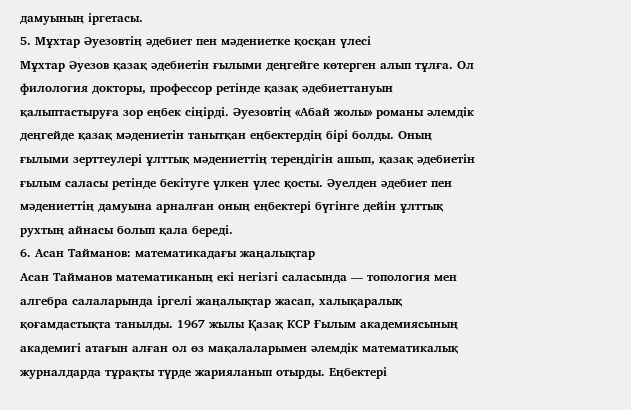дамуының іргетасы.
5. Мұхтар Әуезовтің әдебиет пен мәдениетке қосқан үлесі
Мұхтар Әуезов қазақ әдебиетін ғылыми деңгейге көтерген алып тұлға. Ол филология докторы, профессор ретінде қазақ әдебиеттануын қалыптастыруға зор еңбек сіңірді. Әуезовтің «Абай жолы» романы әлемдік деңгейде қазақ мәдениетін танытқан еңбектердің бірі болды. Оның ғылыми зерттеулері ұлттық мәдениеттің тереңдігін ашып, қазақ әдебиетін ғылым саласы ретінде бекітуге үлкен үлес қосты. Әуелден әдебиет пен мәдениеттің дамуына арналған оның еңбектері бүгінге дейін ұлттық рухтың айнасы болып қала береді.
6. Асан Тайманов: математикадағы жаңалықтар
Асан Тайманов математиканың екі негізгі саласында — топология мен алгебра салаларында іргелі жаңалықтар жасап, халықаралық қоғамдастықта танылды. 1967 жылы Қазақ КСР Ғылым академиясының академигі атағын алған ол өз мақалаларымен әлемдік математикалық журналдарда тұрақты түрде жарияланып отырды. Еңбектері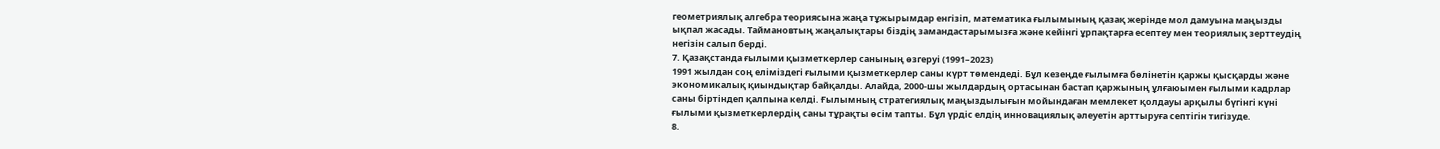геометриялық алгебра теориясына жаңа тұжырымдар енгізіп, математика ғылымының қазақ жерінде мол дамуына маңызды ықпал жасады. Таймановтың жаңалықтары біздің замандастарымызға және кейінгі ұрпақтарға есептеу мен теориялық зерттеудің негізін салып берді.
7. Қазақстанда ғылыми қызметкерлер санының өзгеруі (1991–2023)
1991 жылдан соң еліміздегі ғылыми қызметкерлер саны күрт төмендеді. Бұл кезеңде ғылымға бөлінетін қаржы қысқарды және экономикалық қиындықтар байқалды. Алайда, 2000-шы жылдардың ортасынан бастап қаржының ұлғаюымен ғылыми кадрлар саны біртіндеп қалпына келді. Ғылымның стратегиялық маңыздылығын мойындаған мемлекет қолдауы арқылы бүгінгі күні ғылыми қызметкерлердің саны тұрақты өсім тапты. Бұл үрдіс елдің инновациялық әлеуетін арттыруға септігін тигізуде.
8.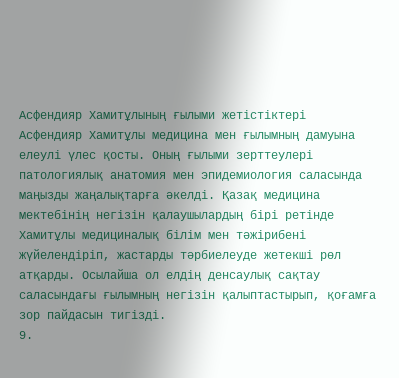Асфендияр Хамитұлының ғылыми жетістіктері
Асфендияр Хамитұлы медицина мен ғылымның дамуына елеулі үлес қосты. Оның ғылыми зерттеулері патологиялық анатомия мен эпидемиология саласында маңызды жаңалықтарға әкелді. Қазақ медицина мектебінің негізін қалаушылардың бірі ретінде Хамитұлы медициналық білім мен тәжірибені жүйелендіріп, жастарды тәрбиелеуде жетекші рөл атқарды. Осылайша ол елдің денсаулық сақтау саласындағы ғылымның негізін қалыптастырып, қоғамға зор пайдасын тигізді.
9.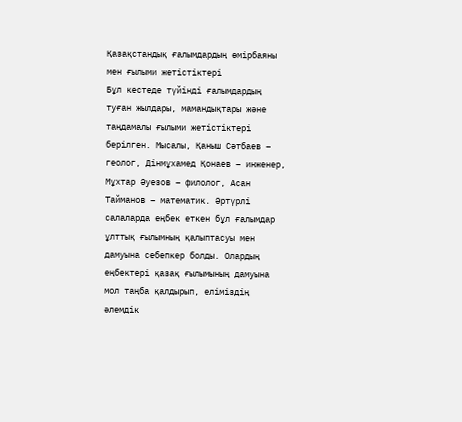Қазақстандық ғалымдардың өмірбаяны мен ғылыми жетістіктері
Бұл кестеде түйінді ғалымдардың туған жылдары, мамандықтары және таңдамалы ғылыми жетістіктері берілген. Мысалы, Қаныш Сәтбаев – геолог, Дінмұхамед Қонаев – инженер, Мұхтар Әуезов – филолог, Асан Тайманов – математик. Әртүрлі салаларда еңбек еткен бұл ғалымдар ұлттық ғылымның қалыптасуы мен дамуына себепкер болды. Олардың еңбектері қазақ ғылымының дамуына мол таңба қалдырып, еліміздің әлемдік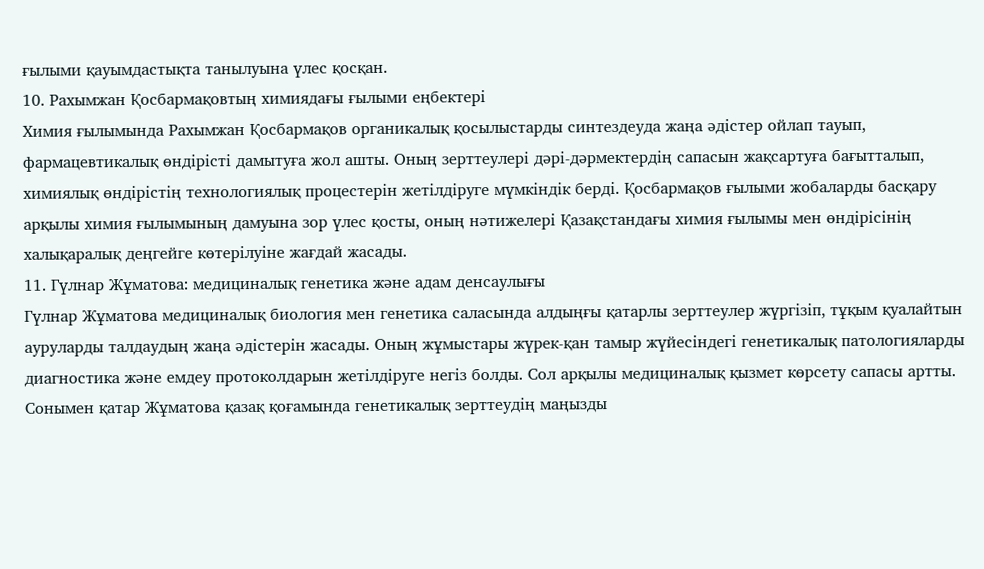ғылыми қауымдастықта танылуына үлес қосқан.
10. Рахымжан Қосбармақовтың химиядағы ғылыми еңбектері
Химия ғылымында Рахымжан Қосбармақов органикалық қосылыстарды синтездеуда жаңа әдістер ойлап тауып, фармацевтикалық өндірісті дамытуға жол ашты. Оның зерттеулері дәрі-дәрмектердің сапасын жақсартуға бағытталып, химиялық өндірістің технологиялық процестерін жетілдіруге мүмкіндік берді. Қосбармақов ғылыми жобаларды басқару арқылы химия ғылымының дамуына зор үлес қосты, оның нәтижелері Қазақстандағы химия ғылымы мен өндірісінің халықаралық деңгейге көтерілуіне жағдай жасады.
11. Гүлнар Жұматова: медициналық генетика және адам денсаулығы
Гүлнар Жұматова медициналық биология мен генетика саласында алдыңғы қатарлы зерттеулер жүргізіп, тұқым қуалайтын ауруларды талдаудың жаңа әдістерін жасады. Оның жұмыстары жүрек-қан тамыр жүйесіндегі генетикалық патологияларды диагностика және емдеу протоколдарын жетілдіруге негіз болды. Сол арқылы медициналық қызмет көрсету сапасы артты. Сонымен қатар Жұматова қазақ қоғамында генетикалық зерттеудің маңызды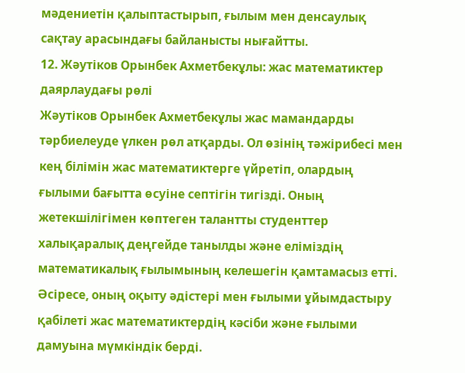мәдениетін қалыптастырып, ғылым мен денсаулық сақтау арасындағы байланысты нығайтты.
12. Жәутіков Орынбек Ахметбекұлы: жас математиктер даярлаудағы рөлі
Жәутіков Орынбек Ахметбекұлы жас мамандарды тәрбиелеуде үлкен рөл атқарды. Ол өзінің тәжірибесі мен кең білімін жас математиктерге үйретіп, олардың ғылыми бағытта өсуіне септігін тигізді. Оның жетекшілігімен көптеген талантты студенттер халықаралық деңгейде танылды және еліміздің математикалық ғылымының келешегін қамтамасыз етті. Әсіресе, оның оқыту әдістері мен ғылыми ұйымдастыру қабілеті жас математиктердің кәсіби және ғылыми дамуына мүмкіндік берді.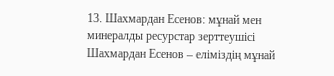13. Шахмардан Есенов: мұнай мен минералды ресурстар зерттеушісі
Шахмардан Есенов – еліміздің мұнай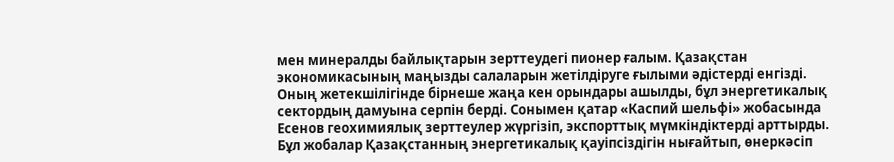мен минералды байлықтарын зерттеудегі пионер ғалым. Қазақстан экономикасының маңызды салаларын жетілдіруге ғылыми әдістерді енгізді. Оның жетекшілігінде бірнеше жаңа кен орындары ашылды, бұл энергетикалық сектордың дамуына серпін берді. Сонымен қатар «Каспий шельфі» жобасында Есенов геохимиялық зерттеулер жүргізіп, экспорттық мүмкіндіктерді арттырды. Бұл жобалар Қазақстанның энергетикалық қауіпсіздігін нығайтып, өнеркәсіп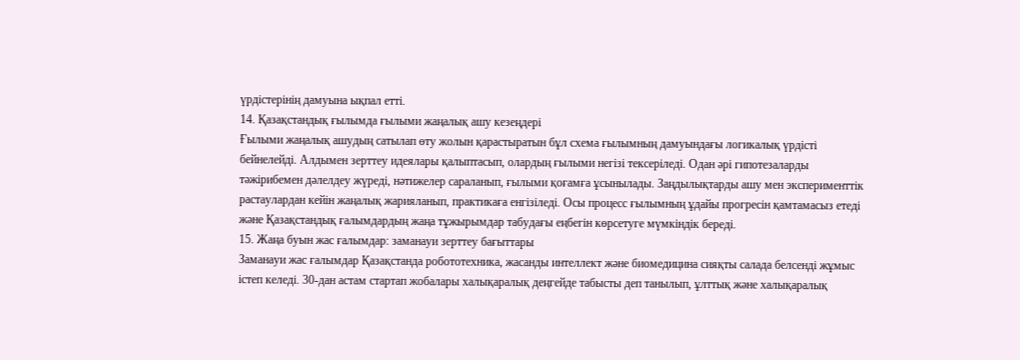үрдістерінің дамуына ықпал етті.
14. Қазақстандық ғылымда ғылыми жаңалық ашу кезеңдері
Ғылыми жаңалық ашудың сатылап өту жолын қарастыратын бұл схема ғылымның дамуындағы логикалық үрдісті бейнелейді. Алдымен зерттеу идеялары қалыптасып, олардың ғылыми негізі тексеріледі. Одан әрі гипотезаларды тәжірибемен дәлелдеу жүреді, нәтижелер сараланып, ғылыми қоғамға ұсынылады. Заңдылықтарды ашу мен эксперименттік растаулардан кейін жаңалық жарияланып, практикаға енгізіледі. Осы процесс ғылымның ұдайы прогресін қамтамасыз етеді және Қазақстандық ғалымдардың жаңа тұжырымдар табудағы еңбегін көрсетуге мүмкіндік береді.
15. Жаңа буын жас ғалымдар: заманауи зерттеу бағыттары
Заманауи жас ғалымдар Қазақстанда робототехника, жасанды интеллект және биомедицина сияқты салада белсенді жұмыс істеп келеді. 30-дан астам стартап жобалары халықаралық деңгейде табысты деп танылып, ұлттық және халықаралық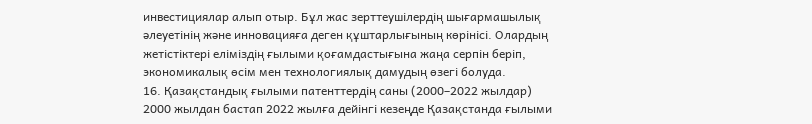инвестициялар алып отыр. Бұл жас зерттеушілердің шығармашылық әлеуетінің және инновацияға деген құштарлығының көрінісі. Олардың жетістіктері еліміздің ғылыми қоғамдастығына жаңа серпін беріп, экономикалық өсім мен технологиялық дамудың өзегі болуда.
16. Қазақстандық ғылыми патенттердің саны (2000–2022 жылдар)
2000 жылдан бастап 2022 жылға дейінгі кезеңде Қазақстанда ғылыми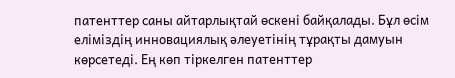патенттер саны айтарлықтай өскені байқалады. Бұл өсім еліміздің инновациялық әлеуетінің тұрақты дамуын көрсетеді. Ең көп тіркелген патенттер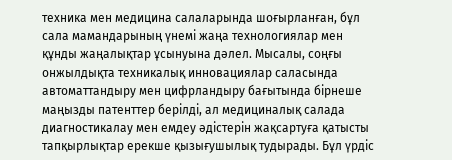техника мен медицина салаларында шоғырланған, бұл сала мамандарының үнемі жаңа технологиялар мен құнды жаңалықтар ұсынуына дәлел. Мысалы, соңғы онжылдықта техникалық инновациялар саласында автоматтандыру мен цифрландыру бағытында бірнеше маңызды патенттер берілді, ал медициналық салада диагностикалау мен емдеу әдістерін жақсартуға қатысты тапқырлықтар ерекше қызығушылық тудырады. Бұл үрдіс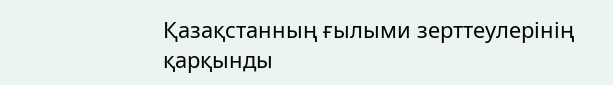Қазақстанның ғылыми зерттеулерінің қарқынды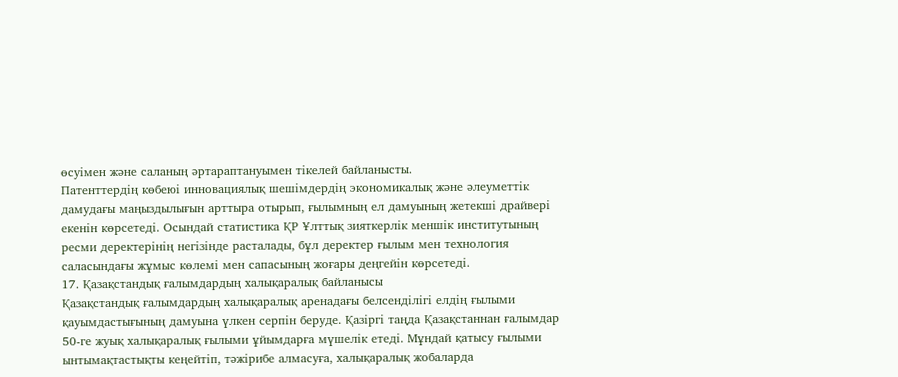өсуімен және саланың әртараптануымен тікелей байланысты.
Патенттердің көбеюі инновациялық шешімдердің экономикалық және әлеуметтік дамудағы маңыздылығын арттыра отырып, ғылымның ел дамуының жетекші драйвері екенін көрсетеді. Осындай статистика ҚР Ұлттық зияткерлік меншік институтының ресми деректерінің негізінде расталады, бұл деректер ғылым мен технология саласындағы жұмыс көлемі мен сапасының жоғары деңгейін көрсетеді.
17. Қазақстандық ғалымдардың халықаралық байланысы
Қазақстандық ғалымдардың халықаралық аренадағы белсенділігі елдің ғылыми қауымдастығының дамуына үлкен серпін беруде. Қазіргі таңда Қазақстаннан ғалымдар 50-ге жуық халықаралық ғылыми ұйымдарға мүшелік етеді. Мұндай қатысу ғылыми ынтымақтастықты кеңейтіп, тәжірибе алмасуға, халықаралық жобаларда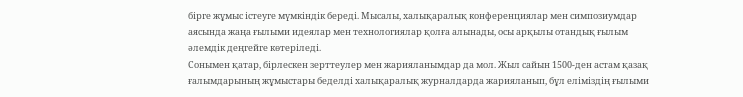бірге жұмыс істеуге мүмкіндік береді. Мысалы, халықаралық конференциялар мен симпозиумдар аясында жаңа ғылыми идеялар мен технологиялар қолға алынады, осы арқылы отандық ғылым әлемдік деңгейге көтеріледі.
Сонымен қатар, бірлескен зерттеулер мен жарияланымдар да мол. Жыл сайын 1500-ден астам қазақ ғалымдарының жұмыстары беделді халықаралық журналдарда жарияланып, бұл еліміздің ғылыми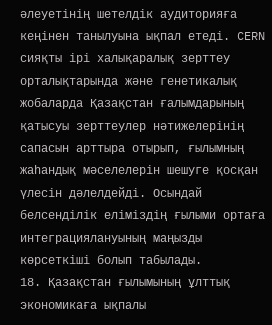әлеуетінің шетелдік аудиторияға кеңінен танылуына ықпал етеді. CERN сияқты ірі халықаралық зерттеу орталықтарында және генетикалық жобаларда Қазақстан ғалымдарының қатысуы зерттеулер нәтижелерінің сапасын арттыра отырып, ғылымның жаһандық мәселелерін шешуге қосқан үлесін дәлелдейді. Осындай белсенділік еліміздің ғылыми ортаға интеграциялануының маңызды көрсеткіші болып табылады.
18. Қазақстан ғылымының ұлттық экономикаға ықпалы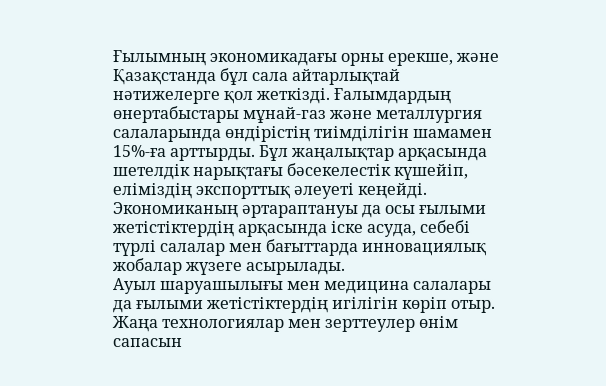Ғылымның экономикадағы орны ерекше, және Қазақстанда бұл сала айтарлықтай нәтижелерге қол жеткізді. Ғалымдардың өнертабыстары мұнай-газ және металлургия салаларында өндірістің тиімділігін шамамен 15%-ға арттырды. Бұл жаңалықтар арқасында шетелдік нарықтағы бәсекелестік күшейіп, еліміздің экспорттық әлеуеті кеңейді. Экономиканың әртараптануы да осы ғылыми жетістіктердің арқасында іске асуда, себебі түрлі салалар мен бағыттарда инновациялық жобалар жүзеге асырылады.
Ауыл шаруашылығы мен медицина салалары да ғылыми жетістіктердің игілігін көріп отыр. Жаңа технологиялар мен зерттеулер өнім сапасын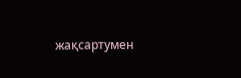жақсартумен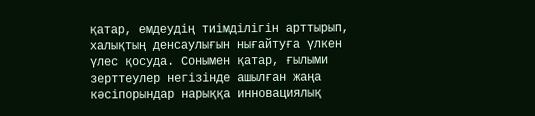қатар, емдеудің тиімділігін арттырып, халықтың денсаулығын нығайтуға үлкен үлес қосуда. Сонымен қатар, ғылыми зерттеулер негізінде ашылған жаңа кәсіпорындар нарыққа инновациялық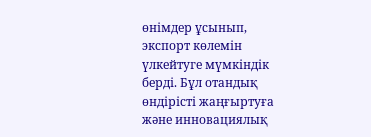өнімдер ұсынып, экспорт көлемін үлкейтуге мүмкіндік берді. Бұл отандық өндірісті жаңғыртуға және инновациялық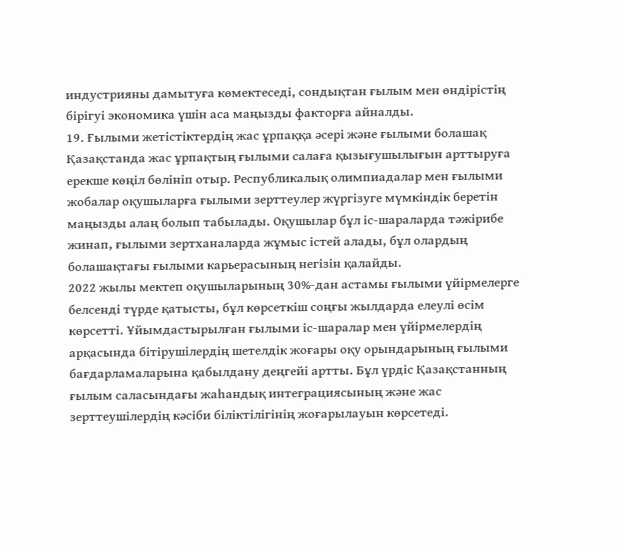индустрияны дамытуға көмектеседі, сондықтан ғылым мен өндірістің бірігуі экономика үшін аса маңызды факторға айналды.
19. Ғылыми жетістіктердің жас ұрпаққа әсері және ғылыми болашақ
Қазақстанда жас ұрпақтың ғылыми салаға қызығушылығын арттыруға ерекше көңіл бөлініп отыр. Республикалық олимпиадалар мен ғылыми жобалар оқушыларға ғылыми зерттеулер жүргізуге мүмкіндік беретін маңызды алаң болып табылады. Оқушылар бұл іс-шараларда тәжірибе жинап, ғылыми зертханаларда жұмыс істей алады, бұл олардың болашақтағы ғылыми карьерасының негізін қалайды.
2022 жылы мектеп оқушыларының 30%-дан астамы ғылыми үйірмелерге белсенді түрде қатысты, бұл көрсеткіш соңғы жылдарда елеулі өсім көрсетті. Ұйымдастырылған ғылыми іс-шаралар мен үйірмелердің арқасында бітірушілердің шетелдік жоғары оқу орындарының ғылыми бағдарламаларына қабылдану деңгейі артты. Бұл үрдіс Қазақстанның ғылым саласындағы жаһандық интеграциясының және жас зерттеушілердің кәсіби біліктілігінің жоғарылауын көрсетеді.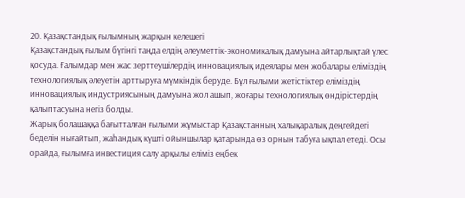20. Қазақстандық ғылымның жарқын келешегі
Қазақстандық ғылым бүгінгі таңда елдің әлеуметтік-экономикалық дамуына айтарлықтай үлес қосуда. Ғалымдар мен жас зерттеушілердің инновациялық идеялары мен жобалары еліміздің технологиялық әлеуетін арттыруға мүмкіндік беруде. Бұл ғылыми жетістіктер еліміздің инновациялық индустриясының дамуына жол ашып, жоғары технологиялық өндірістердің қалыптасуына негіз болды.
Жарық болашаққа бағытталған ғылыми жұмыстар Қазақстанның халықаралық деңгейдегі беделін нығайтып, жаһандық күшті ойыншылар қатарында өз орнын табуға ықпал етеді. Осы орайда, ғылымға инвестиция салу арқылы еліміз еңбек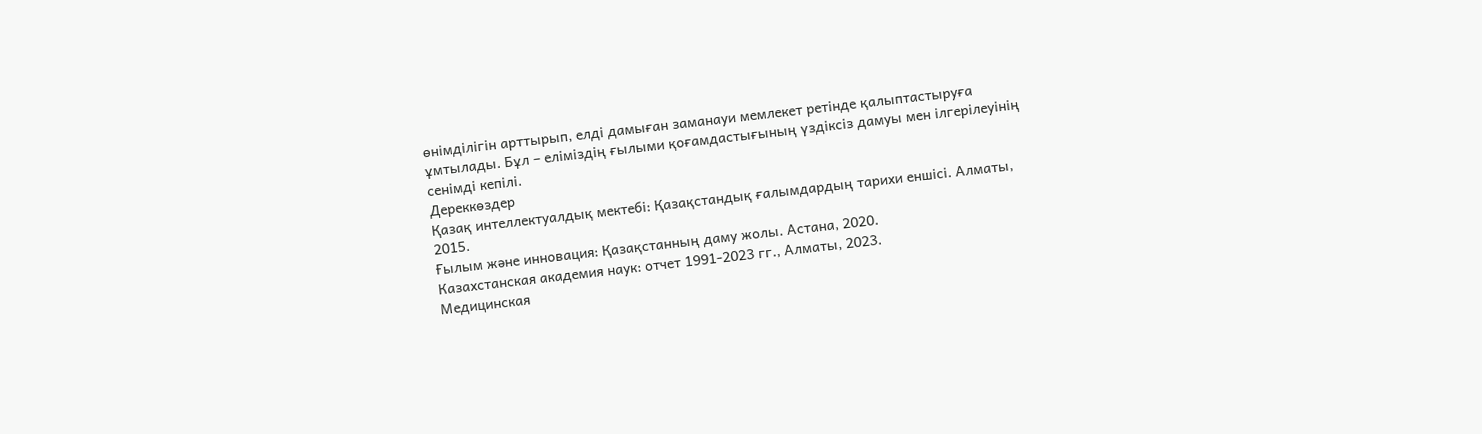өнімділігін арттырып, елді дамыған заманауи мемлекет ретінде қалыптастыруға ұмтылады. Бұл – еліміздің ғылыми қоғамдастығының үздіксіз дамуы мен ілгерілеуінің сенімді кепілі.
Дереккөздер
Қазақ интеллектуалдық мектебі: Қазақстандық ғалымдардың тарихи еншісі. Алматы, 2015.
Ғылым және инновация: Қазақстанның даму жолы. Астана, 2020.
Казахстанская академия наук: отчет 1991-2023 гг., Алматы, 2023.
Медицинская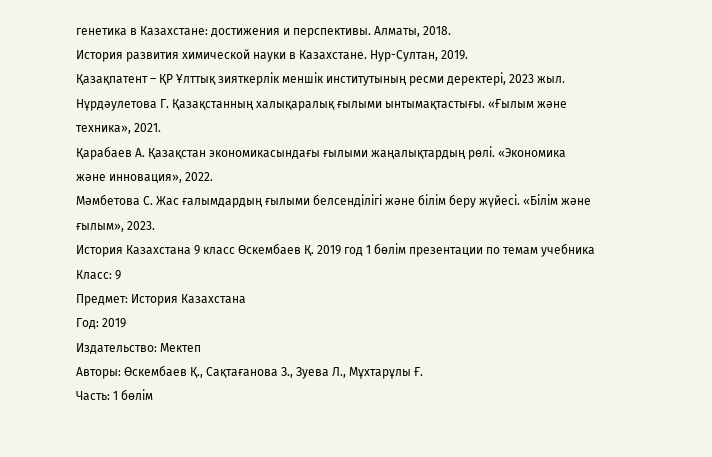генетика в Казахстане: достижения и перспективы. Алматы, 2018.
История развития химической науки в Казахстане. Нур-Султан, 2019.
Қазақпатент – ҚР Ұлттық зияткерлік меншік институтының ресми деректері, 2023 жыл.
Нұрдәулетова Г. Қазақстанның халықаралық ғылыми ынтымақтастығы. «Ғылым және техника», 2021.
Қарабаев А. Қазақстан экономикасындағы ғылыми жаңалықтардың рөлі. «Экономика және инновация», 2022.
Мәмбетова С. Жас ғалымдардың ғылыми белсенділігі және білім беру жүйесі. «Білім және ғылым», 2023.
История Казахстана 9 класс Өскембаев Қ. 2019 год 1 бөлім презентации по темам учебника
Класс: 9
Предмет: История Казахстана
Год: 2019
Издательство: Мектеп
Авторы: Өскембаев Қ., Сақтағанова З., Зуева Л., Мұхтарұлы Ғ.
Часть: 1 бөлім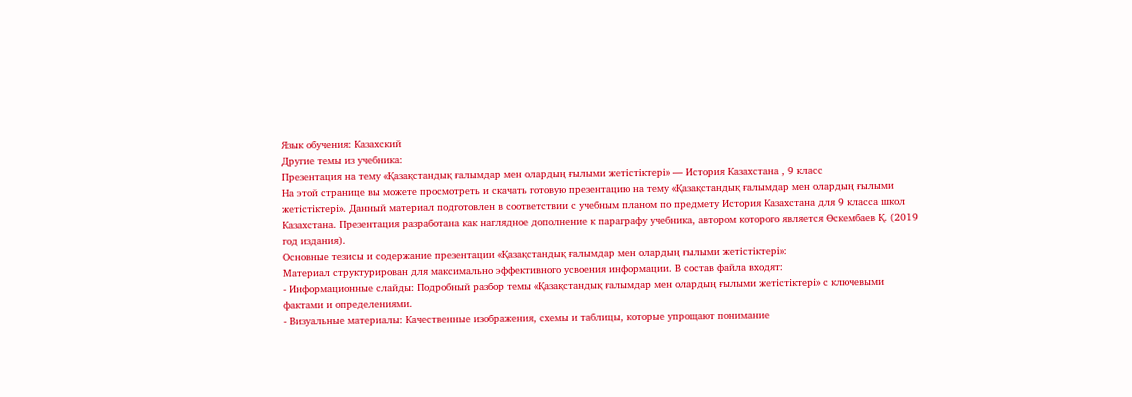Язык обучения: Казахский
Другие темы из учебника:
Презентация на тему «Қазақстандық ғалымдар мен олардың ғылыми жетістіктері» — История Казахстана , 9 класс
На этой странице вы можете просмотреть и скачать готовую презентацию на тему «Қазақстандық ғалымдар мен олардың ғылыми жетістіктері». Данный материал подготовлен в соответствии с учебным планом по предмету История Казахстана для 9 класса школ Казахстана. Презентация разработана как наглядное дополнение к параграфу учебника, автором которого является Өскембаев Қ. (2019 год издания).
Основные тезисы и содержание презентации «Қазақстандық ғалымдар мен олардың ғылыми жетістіктері»:
Материал структурирован для максимально эффективного усвоения информации. В состав файла входят:
- Информационные слайды: Подробный разбор темы «Қазақстандық ғалымдар мен олардың ғылыми жетістіктері» с ключевыми фактами и определениями.
- Визуальные материалы: Качественные изображения, схемы и таблицы, которые упрощают понимание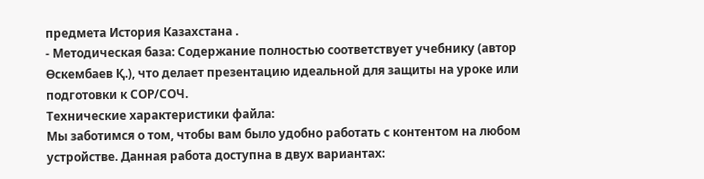предмета История Казахстана .
- Методическая база: Содержание полностью соответствует учебнику (автор Өскембаев Қ.), что делает презентацию идеальной для защиты на уроке или подготовки к СОР/СОЧ.
Технические характеристики файла:
Мы заботимся о том, чтобы вам было удобно работать с контентом на любом устройстве. Данная работа доступна в двух вариантах: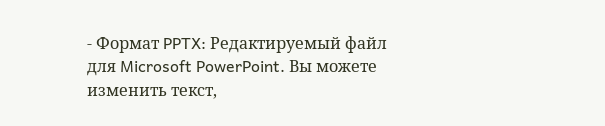- Формат PPTX: Редактируемый файл для Microsoft PowerPoint. Вы можете изменить текст,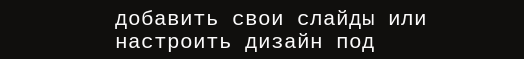добавить свои слайды или настроить дизайн под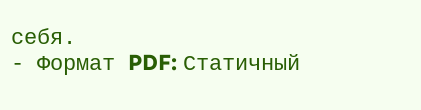себя.
- Формат PDF: Статичный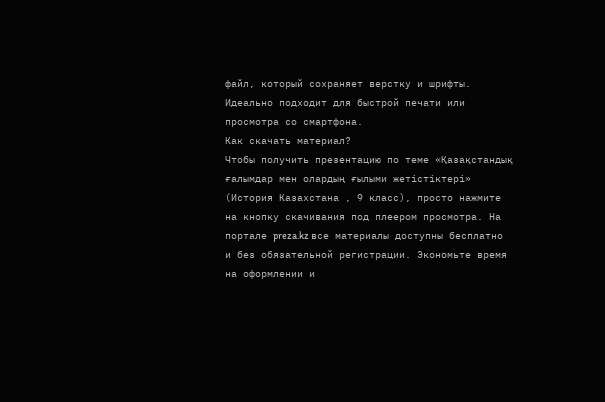файл, который сохраняет верстку и шрифты. Идеально подходит для быстрой печати или просмотра со смартфона.
Как скачать материал?
Чтобы получить презентацию по теме «Қазақстандық ғалымдар мен олардың ғылыми жетістіктері» (История Казахстана , 9 класс), просто нажмите на кнопку скачивания под плеером просмотра. На портале preza.kz все материалы доступны бесплатно и без обязательной регистрации. Экономьте время на оформлении и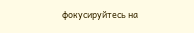фокусируйтесь на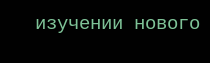изучении нового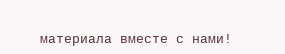материала вместе с нами!